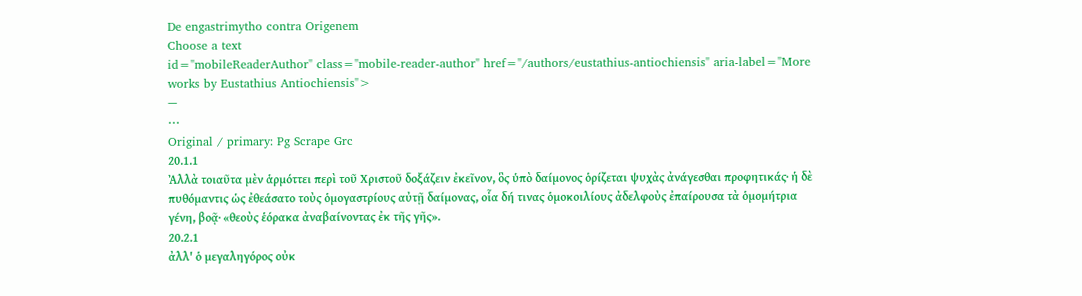De engastrimytho contra Origenem
Choose a text
id="mobileReaderAuthor" class="mobile-reader-author" href="/authors/eustathius-antiochiensis" aria-label="More works by Eustathius Antiochiensis">
—
⋯
Original / primary: Pg Scrape Grc
20.1.1
Ἀλλὰ τοιαῦτα μὲν ἁρμόττει περὶ τοῦ Χριστοῦ δοξάζειν ἐκεῖνον, ὃς ὑπὸ δαίμονος ὁρίζεται ψυχὰς ἀνάγεσθαι προφητικάς· ἡ δὲ πυθόμαντις ὡς ἐθεάσατο τοὺς ὁμογαστρίους αὐτῇ δαίμονας, οἷα δή τινας ὁμοκοιλίους ἀδελφοὺς ἐπαίρουσα τὰ ὁμομήτρια γένη, βοᾷ· «θεοὺς ἑόρακα ἀναβαίνοντας ἐκ τῆς γῆς».
20.2.1
ἀλλ' ὁ μεγαληγόρος οὐκ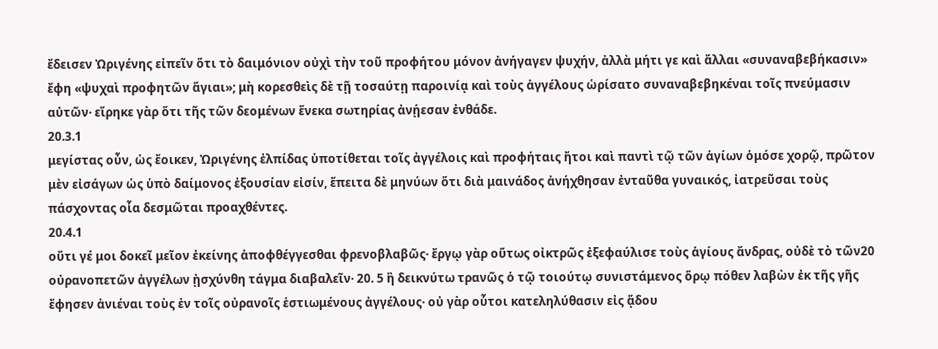ἔδεισεν Ὠριγένης εἰπεῖν ὅτι τὸ δαιμόνιον οὐχὶ τὴν τοῦ προφήτου μόνον ἀνήγαγεν ψυχήν, ἀλλὰ μήτι γε καὶ ἄλλαι «συναναβεβήκασιν» ἔφη «ψυχαὶ προφητῶν ἅγιαι»; μὴ κορεσθεὶς δὲ τῇ τοσαύτῃ παροινίᾳ καὶ τοὺς ἀγγέλους ὡρίσατο συναναβεβηκέναι τοῖς πνεύμασιν αὐτῶν· εἴρηκε γὰρ ὅτι τῆς τῶν δεομένων ἕνεκα σωτηρίας ἀνῄεσαν ἐνθάδε.
20.3.1
μεγίστας οὖν, ὡς ἔοικεν, Ὠριγένης ἐλπίδας ὑποτίθεται τοῖς ἀγγέλοις καὶ προφήταις ἤτοι καὶ παντὶ τῷ τῶν ἁγίων ὁμόσε χορῷ, πρῶτον μὲν εἰσάγων ὡς ὑπὸ δαίμονος ἐξουσίαν εἰσίν, ἔπειτα δὲ μηνύων ὅτι διὰ μαινάδος ἀνήχθησαν ἐνταῦθα γυναικός, ἰατρεῦσαι τοὺς πάσχοντας οἷα δεσμῶται προαχθέντες.
20.4.1
οὔτι γέ μοι δοκεῖ μεῖον ἐκείνης ἀποφθέγγεσθαι φρενοβλαβῶς· ἔργῳ γὰρ οὕτως οἰκτρῶς ἐξεφαύλισε τοὺς ἁγίους ἄνδρας, οὐδὲ τὸ τῶν20 οὐρανοπετῶν ἀγγέλων ᾐσχύνθη τάγμα διαβαλεῖν· 20. 5 ἢ δεικνύτω τρανῶς ὁ τῷ τοιούτῳ συνιστάμενος ὅρῳ πόθεν λαβὼν ἐκ τῆς γῆς ἔφησεν ἀνιέναι τοὺς ἐν τοῖς οὐρανοῖς ἑστιωμένους ἀγγέλους· οὐ γὰρ οὗτοι κατεληλύθασιν εἰς ᾅδου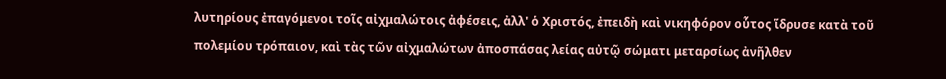λυτηρίους ἐπαγόμενοι τοῖς αἰχμαλώτοις ἀφέσεις, ἀλλ' ὁ Χριστός, ἐπειδὴ καὶ νικηφόρον οὗτος ἵδρυσε κατὰ τοῦ πολεμίου τρόπαιον, καὶ τὰς τῶν αἰχμαλώτων ἀποσπάσας λείας αὐτῷ σώματι μεταρσίως ἀνῆλθεν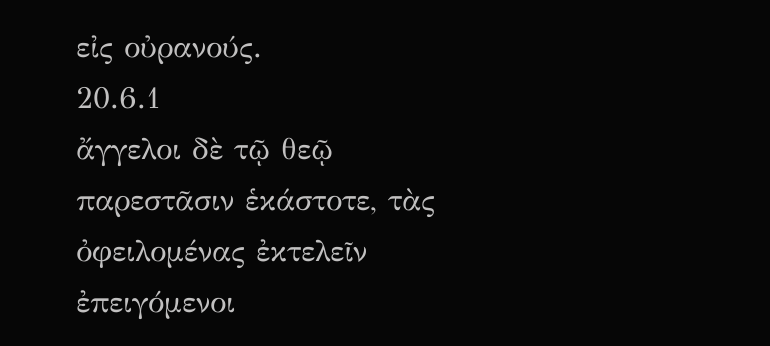εἰς οὐρανούς.
20.6.1
ἄγγελοι δὲ τῷ θεῷ παρεστᾶσιν ἑκάστοτε, τὰς ὀφειλομένας ἐκτελεῖν ἐπειγόμενοι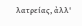λατρείας, ἀλλ'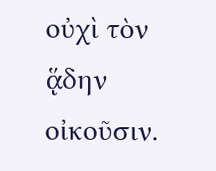οὐχὶ τὸν ᾅδην οἰκοῦσιν.